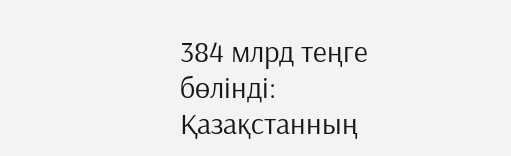384 млрд теңге бөлінді: Қазақстанның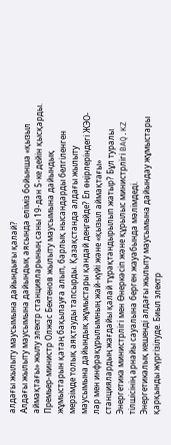алдағы жылыту маусымына дайындығы қалай?
Алдағы жылыту маусымына дайындық аясында еліміз бойынша «қызыл аймақтағы» жылу электр станцияларының саны 19-дан 5-ке дейін қысқарды.
Премьер-министр Олжас Бектенов жылыту маусымына дайындық жұмыстарын қатаң бақылауға алып, барлық нысандарды белгіленген мерзімде толық аяқтауды тапсырды. Қазақстанда алдағы жылыту маусымына дайындық жұмыстары қандай деңгейде? Ел өңірлеріндегі ЖЭО-лар мен инфрақұрылымның жай-күйі және «қызыл аймақтағы» станциялардың жағдайы қалай тұрақтандырылып жатыр? Бұл туралы Энергетика министрлігі мен Өнеркәсіп және құрылыс министрлігі BAQ.KZ тілшісінің арнайы сауалына берген жауабында мәлімдеді.
Энергетикалық кешенді алдағы жылыту маусымына дайындау жұмыстары қарқынды жүргізілуде. Биыл электр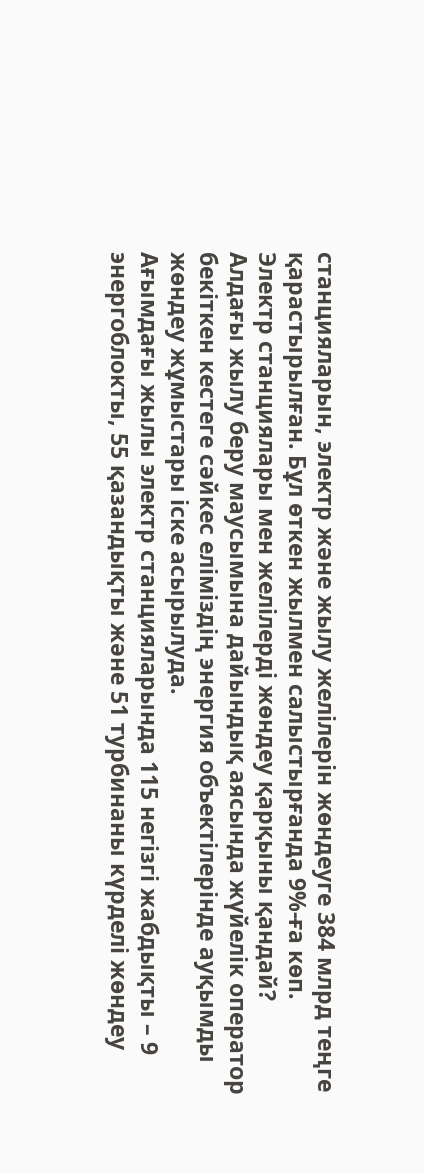станцияларын, электр және жылу желілерін жөндеуге 384 млрд теңге қарастырылған. Бұл өткен жылмен салыстырғанда 9%-ға көп.
Электр станциялары мен желілерді жөндеу қарқыны қандай?
Алдағы жылу беру маусымына дайындық аясында жүйелік оператор бекіткен кестеге сәйкес еліміздің энергия объектілерінде ауқымды жөндеу жұмыстары іске асырылуда.
Ағымдағы жылы электр станцияларында 115 негізгі жабдықты – 9 энергоблокты, 55 қазандықты және 51 турбинаны күрделі жөндеу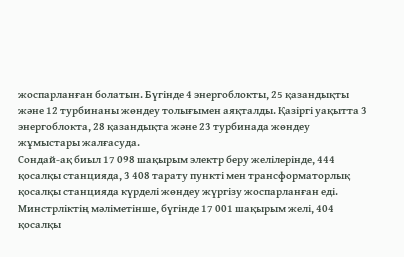жоспарланған болатын. Бүгінде 4 энергоблокты, 25 қазандықты және 12 турбинаны жөндеу толығымен аяқталды. Қазіргі уақытта 3 энергоблокта, 28 қазандықта және 23 турбинада жөндеу жұмыстары жалғасуда.
Сондай-ақ биыл 17 098 шақырым электр беру желілерінде, 444 қосалқы станцияда, 3 408 тарату пункті мен трансформаторлық қосалқы станцияда күрделі жөндеу жүргізу жоспарланған еді. Минстрліктің мәліметінше, бүгінде 17 001 шақырым желі, 404 қосалқы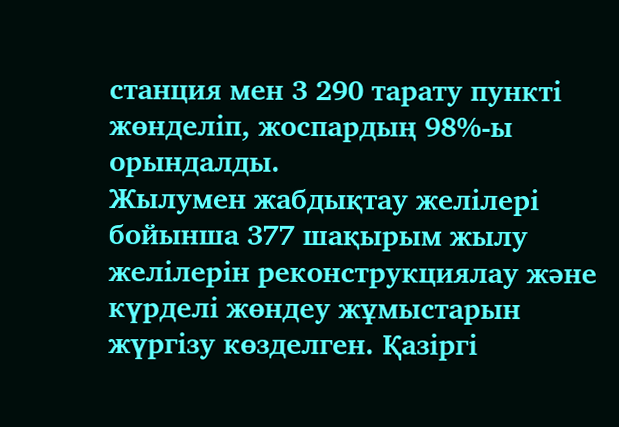станция мен 3 290 тарату пункті жөнделіп, жоспардың 98%-ы орындалды.
Жылумен жабдықтау желілері бойынша 377 шақырым жылу желілерін реконструкциялау және күрделі жөндеу жұмыстарын жүргізу көзделген. Қазіргі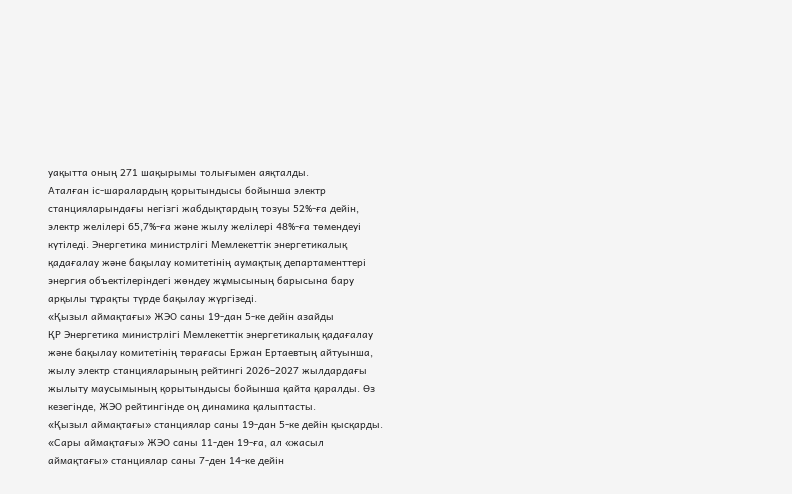уақытта оның 271 шақырымы толығымен аяқталды.
Аталған іс-шаралардың қорытындысы бойынша электр станцияларындағы негізгі жабдықтардың тозуы 52%-ға дейін, электр желілері 65,7%-ға және жылу желілері 48%-ға төмендеуі күтіледі. Энергетика министрлігі Мемлекеттік энергетикалық қадағалау және бақылау комитетінің аумақтық департаменттері энергия объектілеріндегі жөндеу жұмысының барысына бару арқылы тұрақты түрде бақылау жүргізеді.
«Қызыл аймақтағы» ЖЭО саны 19-дан 5-ке дейін азайды
ҚР Энергетика министрлігі Мемлекеттік энергетикалық қадағалау және бақылау комитетінің төрағасы Ержан Ертаевтың айтуынша, жылу электр станцияларының рейтингі 2026–2027 жылдардағы жылыту маусымының қорытындысы бойынша қайта қаралды. Өз кезегінде, ЖЭО рейтингінде оң динамика қалыптасты.
«Қызыл аймақтағы» станциялар саны 19-дан 5-ке дейін қысқарды. «Сары аймақтағы» ЖЭО саны 11-ден 19-ға, ал «жасыл аймақтағы» станциялар саны 7-ден 14-ке дейін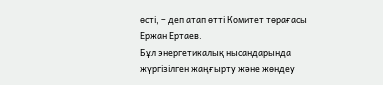өсті, – деп атап өтті Комитет төрағасы Ержан Ертаев.
Бұл энергетикалық нысандарында жүргізілген жаңғырту және жөндеу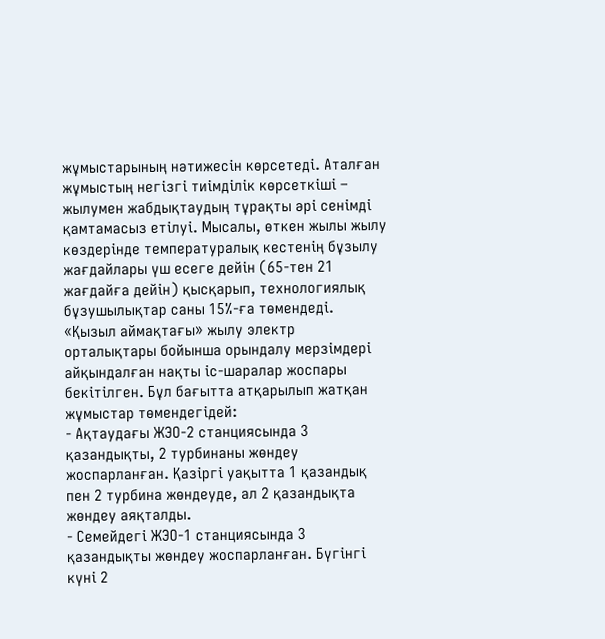жұмыстарының нәтижесін көрсетеді. Аталған жұмыстың негізгі тиімділік көрсеткіші – жылумен жабдықтаудың тұрақты әрі сенімді қамтамасыз етілуі. Мысалы, өткен жылы жылу көздерінде температуралық кестенің бұзылу жағдайлары үш есеге дейін (65-тен 21 жағдайға дейін) қысқарып, технологиялық бұзушылықтар саны 15%-ға төмендеді.
«Қызыл аймақтағы» жылу электр орталықтары бойынша орындалу мерзімдері айқындалған нақты іс-шаралар жоспары бекітілген. Бұл бағытта атқарылып жатқан жұмыстар төмендегідей:
- Ақтаудағы ЖЭО-2 станциясында 3 қазандықты, 2 турбинаны жөндеу жоспарланған. Қазіргі уақытта 1 қазандық пен 2 турбина жөндеуде, ал 2 қазандықта жөндеу аяқталды.
- Семейдегі ЖЭО-1 станциясында 3 қазандықты жөндеу жоспарланған. Бүгінгі күні 2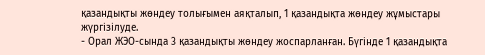қазандықты жөндеу толығымен аяқталып, 1 қазандықта жөндеу жұмыстары жүргізілуде.
- Орал ЖЭО-сында 3 қазандықты жөндеу жоспарланған. Бүгінде 1 қазандықта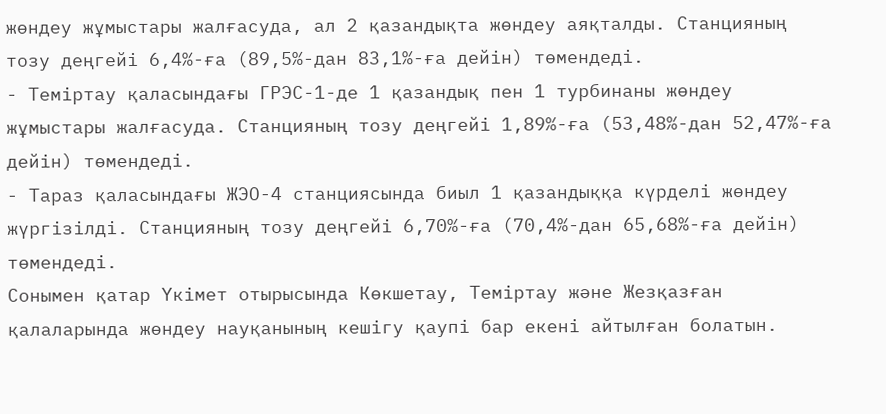жөндеу жұмыстары жалғасуда, ал 2 қазандықта жөндеу аяқталды. Станцияның тозу деңгейі 6,4%-ға (89,5%-дан 83,1%-ға дейін) төмендеді.
- Теміртау қаласындағы ГРЭС-1-де 1 қазандық пен 1 турбинаны жөндеу жұмыстары жалғасуда. Станцияның тозу деңгейі 1,89%-ға (53,48%-дан 52,47%-ға дейін) төмендеді.
- Тараз қаласындағы ЖЭО-4 станциясында биыл 1 қазандыққа күрделі жөндеу жүргізілді. Станцияның тозу деңгейі 6,70%-ға (70,4%-дан 65,68%-ға дейін) төмендеді.
Сонымен қатар Үкімет отырысында Көкшетау, Теміртау және Жезқазған қалаларында жөндеу науқанының кешігу қаупі бар екені айтылған болатын.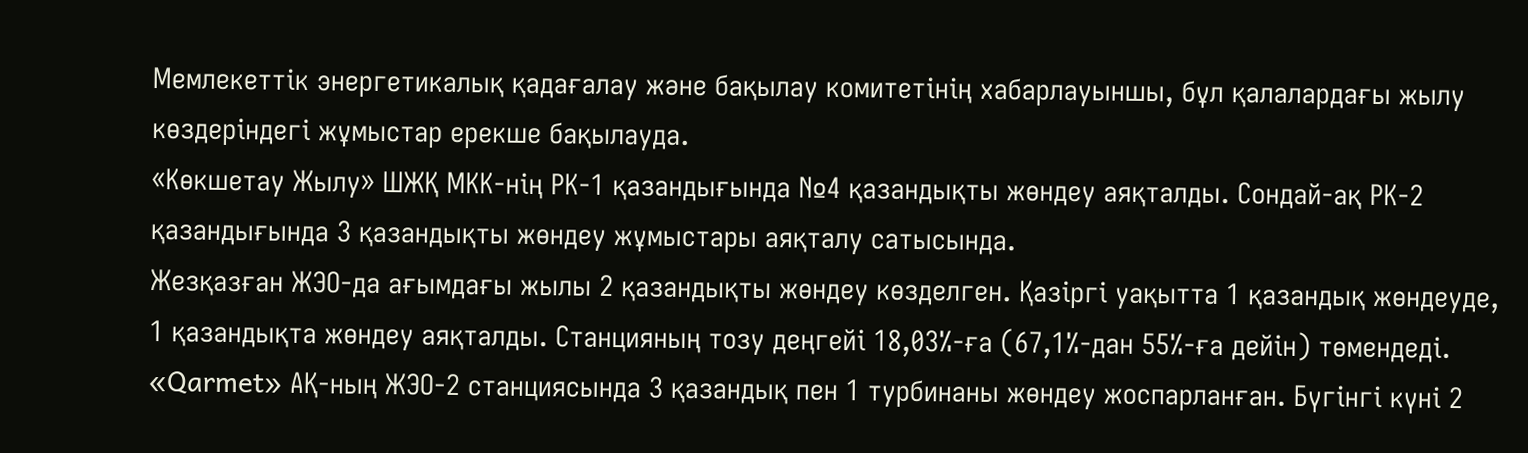Мемлекеттік энергетикалық қадағалау және бақылау комитетінің хабарлауыншы, бұл қалалардағы жылу көздеріндегі жұмыстар ерекше бақылауда.
«Көкшетау Жылу» ШЖҚ МКК-нің РК-1 қазандығында №4 қазандықты жөндеу аяқталды. Сондай-ақ РК-2 қазандығында 3 қазандықты жөндеу жұмыстары аяқталу сатысында.
Жезқазған ЖЭО-да ағымдағы жылы 2 қазандықты жөндеу көзделген. Қазіргі уақытта 1 қазандық жөндеуде, 1 қазандықта жөндеу аяқталды. Станцияның тозу деңгейі 18,03%-ға (67,1%-дан 55%-ға дейін) төмендеді.
«Qarmet» АҚ-ның ЖЭО-2 станциясында 3 қазандық пен 1 турбинаны жөндеу жоспарланған. Бүгінгі күні 2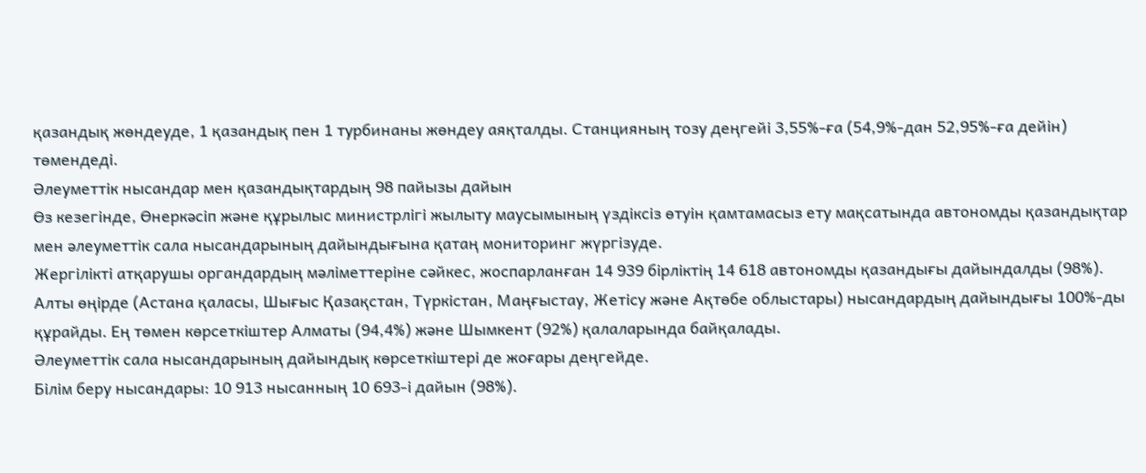қазандық жөндеуде, 1 қазандық пен 1 турбинаны жөндеу аяқталды. Станцияның тозу деңгейі 3,55%-ға (54,9%-дан 52,95%-ға дейін) төмендеді.
Әлеуметтік нысандар мен қазандықтардың 98 пайызы дайын
Өз кезегінде, Өнеркәсіп және құрылыс министрлігі жылыту маусымының үздіксіз өтуін қамтамасыз ету мақсатында автономды қазандықтар мен әлеуметтік сала нысандарының дайындығына қатаң мониторинг жүргізуде.
Жергілікті атқарушы органдардың мәліметтеріне сәйкес, жоспарланған 14 939 бірліктің 14 618 автономды қазандығы дайындалды (98%). Алты өңірде (Астана қаласы, Шығыс Қазақстан, Түркістан, Маңғыстау, Жетісу және Ақтөбе облыстары) нысандардың дайындығы 100%-ды құрайды. Ең төмен көрсеткіштер Алматы (94,4%) және Шымкент (92%) қалаларында байқалады.
Әлеуметтік сала нысандарының дайындық көрсеткіштері де жоғары деңгейде.
Білім беру нысандары: 10 913 нысанның 10 693-і дайын (98%).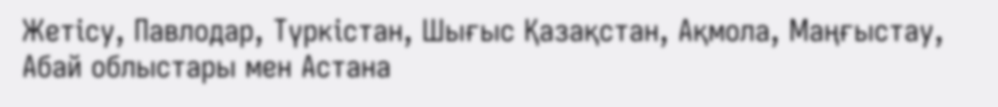Жетісу, Павлодар, Түркістан, Шығыс Қазақстан, Ақмола, Маңғыстау, Абай облыстары мен Астана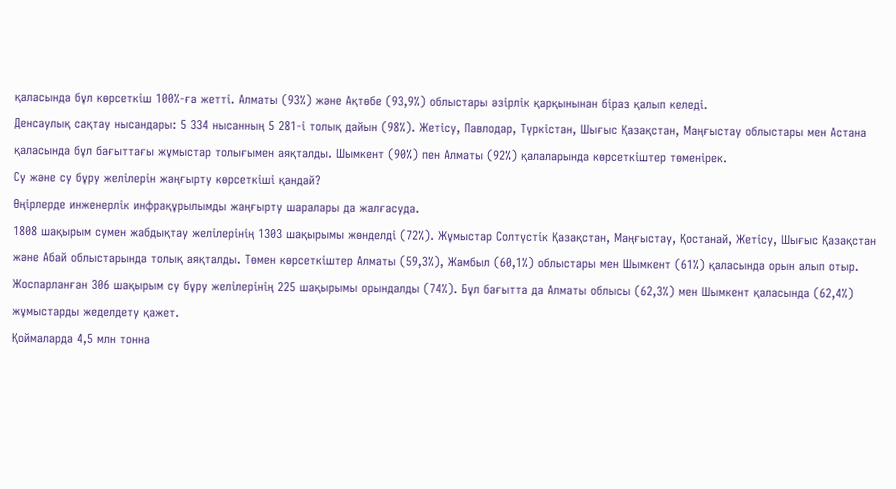қаласында бұл көрсеткіш 100%-ға жетті. Алматы (93%) және Ақтөбе (93,9%) облыстары әзірлік қарқынынан біраз қалып келеді.
Денсаулық сақтау нысандары: 5 334 нысанның 5 281-і толық дайын (98%). Жетісу, Павлодар, Түркістан, Шығыс Қазақстан, Маңғыстау облыстары мен Астана қаласында бұл бағыттағы жұмыстар толығымен аяқталды. Шымкент (90%) пен Алматы (92%) қалаларында көрсеткіштер төменірек.
Су және су бұру желілерін жаңғырту көрсеткіші қандай?
Өңірлерде инженерлік инфрақұрылымды жаңғырту шаралары да жалғасуда.
1808 шақырым сумен жабдықтау желілерінің 1303 шақырымы жөнделді (72%). Жұмыстар Солтүстік Қазақстан, Маңғыстау, Қостанай, Жетісу, Шығыс Қазақстан және Абай облыстарында толық аяқталды. Төмен көрсеткіштер Алматы (59,3%), Жамбыл (60,1%) облыстары мен Шымкент (61%) қаласында орын алып отыр.
Жоспарланған 306 шақырым су бұру желілерінің 225 шақырымы орындалды (74%). Бұл бағытта да Алматы облысы (62,3%) мен Шымкент қаласында (62,4%) жұмыстарды жеделдету қажет.
Қоймаларда 4,5 млн тонна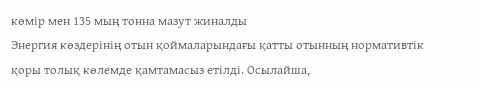көмір мен 135 мың тонна мазут жиналды
Энергия көздерінің отын қоймаларындағы қатты отынның нормативтік қоры толық көлемде қамтамасыз етілді. Осылайша,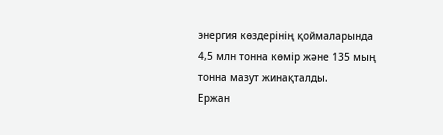энергия көздерінің қоймаларында 4,5 млн тонна көмір және 135 мың тонна мазут жинақталды.
Ержан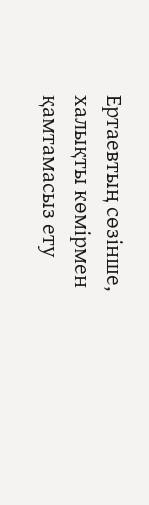Ертаевтың сөзінше, халықты көмірмен қамтамасыз ету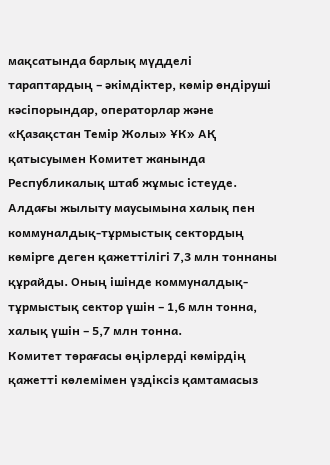мақсатында барлық мүдделі тараптардың – әкімдіктер, көмір өндіруші кәсіпорындар, операторлар және «Қазақстан Темір Жолы» ҰК» АҚ қатысуымен Комитет жанында Республикалық штаб жұмыс істеуде.
Алдағы жылыту маусымына халық пен коммуналдық-тұрмыстық сектордың көмірге деген қажеттілігі 7,3 млн тоннаны құрайды. Оның ішінде коммуналдық-тұрмыстық сектор үшін – 1,6 млн тонна, халық үшін – 5,7 млн тонна.
Комитет төрағасы өңірлерді көмірдің қажетті көлемімен үздіксіз қамтамасыз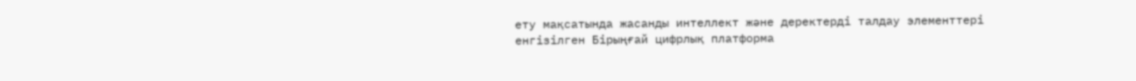ету мақсатында жасанды интеллект және деректерді талдау элементтері енгізілген Бірыңғай цифрлық платформа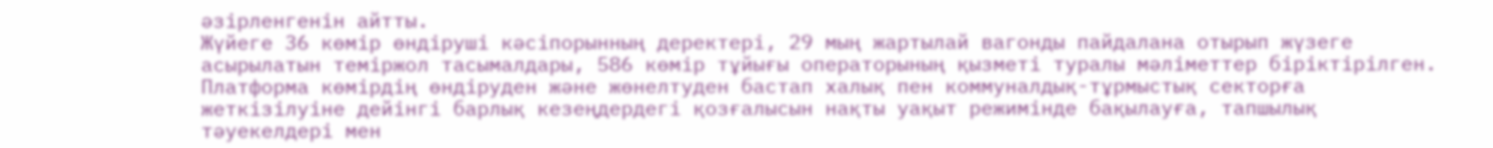әзірленгенін айтты.
Жүйеге 36 көмір өндіруші кәсіпорынның деректері, 29 мың жартылай вагонды пайдалана отырып жүзеге асырылатын теміржол тасымалдары, 586 көмір тұйығы операторының қызметі туралы мәліметтер біріктірілген. Платформа көмірдің өндіруден және жөнелтуден бастап халық пен коммуналдық-тұрмыстық секторға жеткізілуіне дейінгі барлық кезеңдердегі қозғалысын нақты уақыт режимінде бақылауға, тапшылық тәуекелдері мен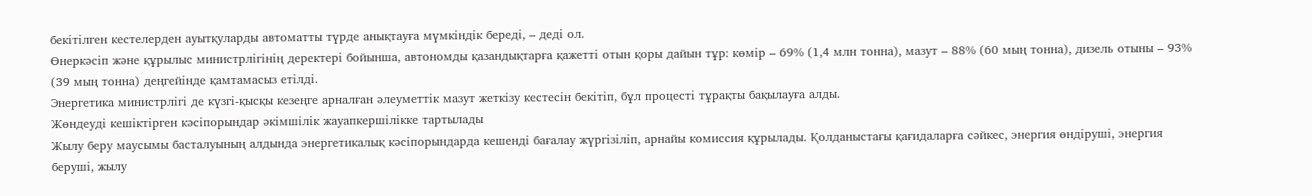бекітілген кестелерден ауытқуларды автоматты түрде анықтауға мүмкіндік береді, – деді ол.
Өнеркәсіп және құрылыс министрлігінің деректері бойынша, автономды қазандықтарға қажетті отын қоры дайын тұр: көмір – 69% (1,4 млн тонна), мазут – 88% (60 мың тонна), дизель отыны – 93% (39 мың тонна) деңгейінде қамтамасыз етілді.
Энергетика министрлігі де күзгі-қысқы кезеңге арналған әлеуметтік мазут жеткізу кестесін бекітіп, бұл процесті тұрақты бақылауға алды.
Жөндеуді кешіктірген кәсіпорындар әкімшілік жауапкершілікке тартылады
Жылу беру маусымы басталуының алдында энергетикалық кәсіпорындарда кешенді бағалау жүргізіліп, арнайы комиссия құрылады. Қолданыстағы қағидаларға сәйкес, энергия өндіруші, энергия беруші, жылу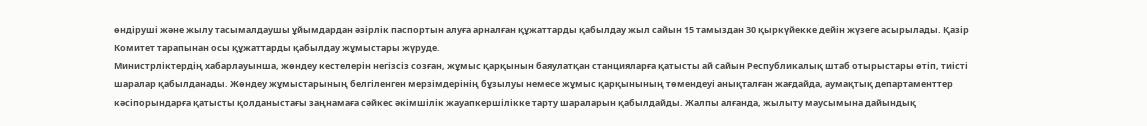өндіруші және жылу тасымалдаушы ұйымдардан әзірлік паспортын алуға арналған құжаттарды қабылдау жыл сайын 15 тамыздан 30 қыркүйекке дейін жүзеге асырылады. Қазір Комитет тарапынан осы құжаттарды қабылдау жұмыстары жүруде.
Министрліктердің хабарлауынша, жөндеу кестелерін негізсіз созған, жұмыс қарқынын баяулатқан станцияларға қатысты ай сайын Республикалық штаб отырыстары өтіп, тиісті шаралар қабылданады. Жөндеу жұмыстарының белгіленген мерзімдерінің бұзылуы немесе жұмыс қарқынының төмендеуі анықталған жағдайда, аумақтық департаменттер кәсіпорындарға қатысты қолданыстағы заңнамаға сәйкес әкімшілік жауапкершілікке тарту шараларын қабылдайды. Жалпы алғанда, жылыту маусымына дайындық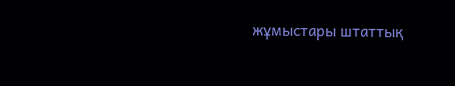жұмыстары штаттық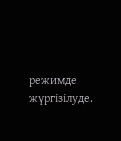режимде жүргізілуде.